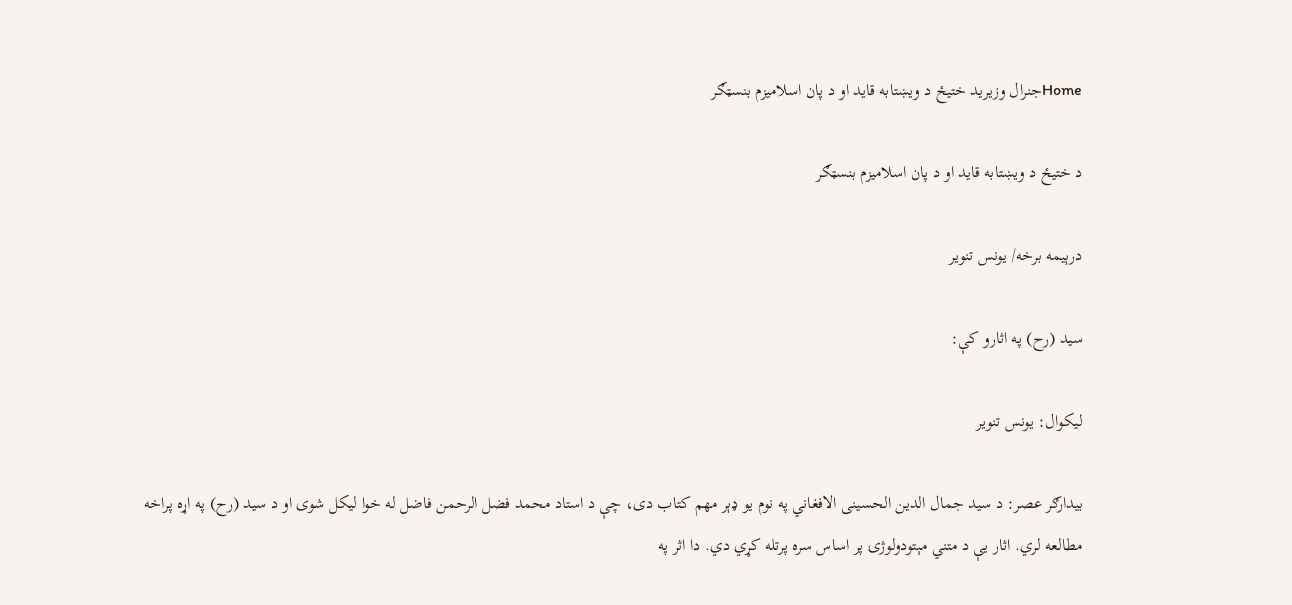Homeجنرال وزیريد ختیځ د ويښتابه قاید او د پان اسلامیزم بنسټګر

د ختیځ د ويښتابه قاید او د پان اسلامیزم بنسټګر

درېیمه برخه/ یونس تنویر

سید (رح) په اثارو کې:

لیکوال: یونس تنویر

بیدارګر عصر: د سید جمال الدین الحسینی الافغاني په نوم یو ډېر مهم کتاب دی، چې د استاد محمد فضل الرحمن فاضل له خوا لیکل شوی او د سید (رح) په اړه پراخه مطالعه لري. اثار یې د متني مېتودولوژۍ پر اساس سره پرتله کړي دي. دا اثر په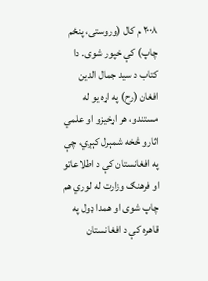۲۰۰۸ م کال (وروستی، پنځم چاپ) کې خپور شوی. دا کتاب د سید جمال الدین افغان (رح) په اړه یو له مستندو، هر اړخیزو او علمي اثارو څخه شمېرل کېږي، چې په افغانستان کې د اطلاعاتو او فرهنګ وزارت له لوري هم چاپ شوی او همدا ډول په قاهره کې د افغانستان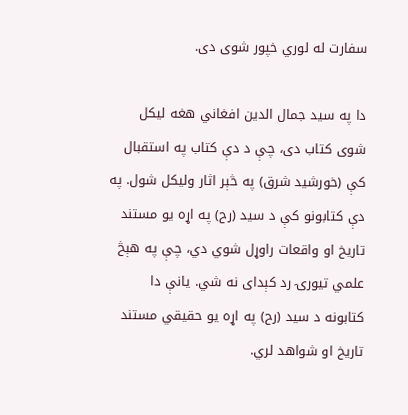سفارت له لوري خپور شوی دی.

دا په سید جمال الدین افغاني هغه لیکل شوی کتاب دی، چې د دې کتاب په استقبال کې (خورشید شرق) په څېر اثار ولیکل شول. په دې کتابونو کې د سید (رح) په اړه یو مستند تاریخ او واقعات راوړل شوي دي، چې په هېڅ علمي تیورۍ رد کېدای نه شي. یانې دا کتابونه د سید (رح) په اړه یو حقیقي مستند تاریخ او شواهد لري.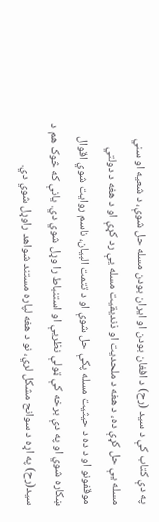په دې کتاب کې د سید (رح) د افغان بودن او ایران بودن مسله حل شوې، د شعیه او سني مسله یې حل کړې ده، د هغه د ملحدیت او ذندیقیت مسله یې رد کړې او د هغه د دولتي موقفونو او د ده د حیثیت مسله پکې حل شوې او د تتمت البیان، ناسم روایت شوي اقوال ښکاره شوي او په دې برخه کې ټولې نظریې او استنباط را وړل شوي دي. یانې که څوک هم د سید(رح) په اړه د سوانح مشکل لري، نو د هغه لپاره مستند شواهد راوړل شوي دي.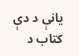یانې د دې کتاب د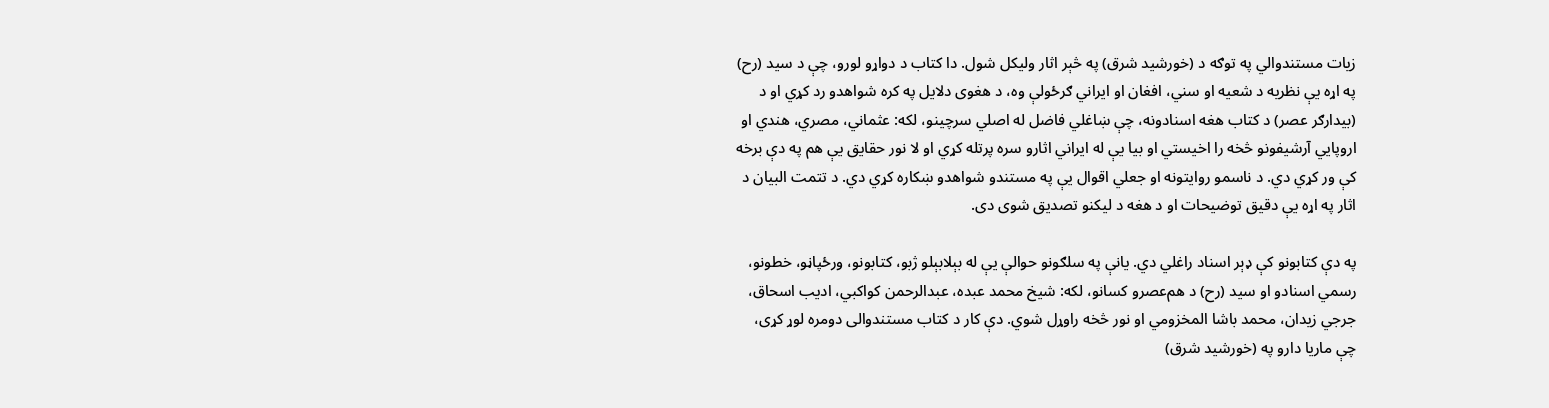زیات مستندوالي په توګه د (خورشید شرق) په څېر اثار ولیکل شول. دا کتاب د دواړو لورو، چې د سید (رح) په اړه یې نظریه د شعیه او سني، افغان او ایراني ګرځولې وه، د هغوی دلایل په کره شواهدو رد کړي او د (بیدارګر عصر) د کتاب هغه اسنادونه، چې ښاغلي فاضل له اصلي سرچینو، لکه: عثماني، مصري، هندي او اروپايي آرشیفونو څخه را اخیستي او بیا یې له ایراني اثارو سره پرتله کړي او لا نور حقایق یې هم په دې برخه کې ور کړي دي. د ناسمو روایتونه او جعلي اقوال یې په مستندو شواهدو ښکاره کړي دي. د تتمت البیان د اثار په اړه یې دقیق توضیحات او د هغه د لیکنو تصدیق شوی دی.

په دې کتابونو کې ډېر اسناد راغلي دي. یانې په سلګونو حوالې یې له بېلابېلو ژبو، کتابونو، ورځپاڼو، خطونو، رسمي اسنادو او سید (رح) د هم‌عصرو کسانو، لکه: شیخ محمد عبده، عبدالرحمن کواکبي، ادیب اسحاق، جرجي زیدان، محمد باشا المخزومي او نور څخه راوړل شوي. دې کار د کتاب مستندوالی دومره لوړ کړی، چې ماریا دارو په (خورشید شرق)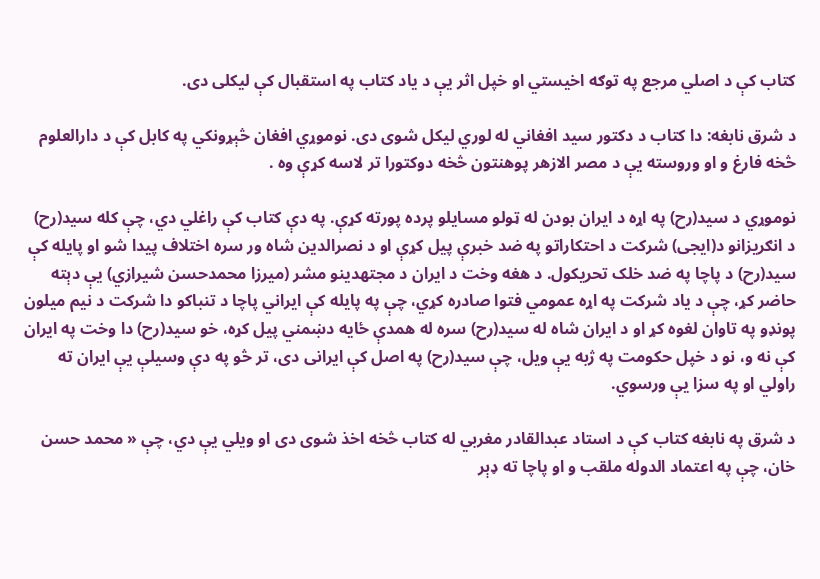کتاب کې د اصلي مرجع په توګه اخیستي او خپل اثر یې د یاد کتاب په استقبال کې لیکلی دی.

د شرق نابغه: دا کتاب د دکتور سید افغاني له لوري لیکل شوی دی. نوموړي افغان څېړونکي په کابل کې د دارالعلوم څخه فارغ و او وروسته یې د مصر الازهر پوهنتون څخه دوکتورا تر لاسه کړې وه .

نوموړي د سید(رح) په اړه د ایران بودن له ټولو مسایلو پرده پورته کړې. په دې کتاب کې راغلي دي، چې کله سید(رح) د انګریزانو د(ایجی) شرکت د احتکاراتو په ضد خبرې پیل کړې او د نصرالدین شاه ور سره اختلاف پیدا شو او پایله کې سید(رح) د پاچا په ضد خلک تحریکول. د هغه وخت د ایران د مجتهدینو مشر (میرزا محمدحسن شیرازي) یې دېته حاضر کړ، چې د یاد شرکت په اړه عمومي فتوا صادره کړي، چې په پایله کې ایراني پاچا د تنباکو دا شرکت د نیم میلون پونډو په تاوان لغوه کړ او د ایران شاه له سید(رح) سره له همدې ځایه دښمني پیل کړه، خو سید(رح) دا وخت په ایران کې نه و، نو د خپل حکومت په ژبه یې ویل، چې سید(رح) په اصل کې ایرانی دی، تر څو په دې وسیلې یې ایران ته راولي او په سزا یې ورسوي.

د شرق په نابغه کتاب کې د استاد عبدالقادر مغربي له کتاب څخه اخذ شوی دی او ویلي یې دي، چې « محمد حسن خان، چې په اعتماد الدوله ملقب و او پاچا ته ډېر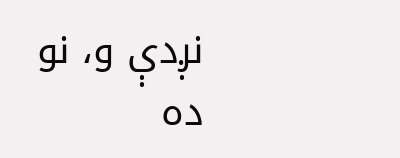نږدې و، نو ده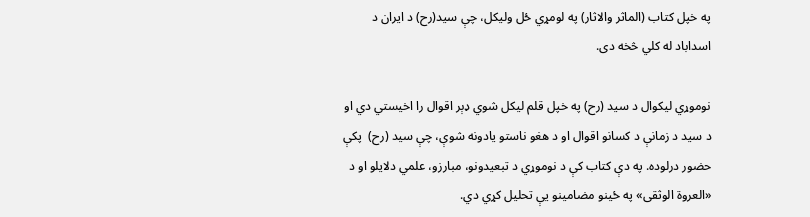په خپل کتاب (الماثر والاثار) په لومړي ځل ولیکل، چې سید(رح) د ایران د اسداباد له کلي څخه دی.

نوموړي لیکوال د سید (رح) په خپل قلم لیکل شوي ډېر اقوال را اخیستي دي او د سید د زمانې د کسانو اقوال او د هغو ناستو یادونه شوې، چې سید (رح)  پکې حضور درلوده. په دې کتاب کې د نوموړي د تبعیدونو، مبارزو، علمي دلایلو او د «العروة الوثقى» په ځینو مضامینو یې تحلیل کړي دي.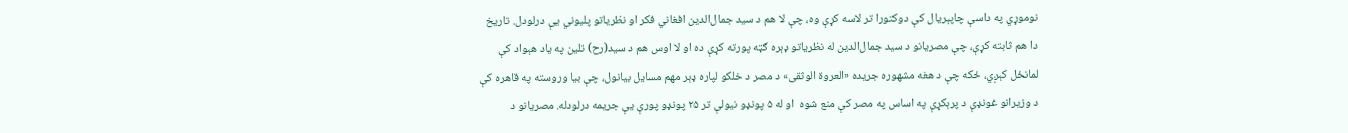نوموړي په داسې چاپېریال کې دوکتورا تر لاسه کړې وه، چې لا هم د سید جمال‌الدین افغاني فکر او نظریاتو پلیوني یې درلودل. تاریخ دا هم ثابته کړې، چې مصریانو د سید جمال‌الدین له نظریاتو ډېره ګټه پورته کړې ده او لا اوس هم د سید(رح) تلین په یاد هېواد کې لمانځل کېږي، ځکه چې د هغه مشهوره جریده «العروة الوثقى» د مصر د خلکو لپاره ډېر مهم مسایل بیانول، چې بیا وروسته په قاهره کې د وزیرانو غونډې د پرېکړې په اساس په مصر کې منع شوه  او له ۵ پونډو نیولې تر ۲۵ پونډو پورې یې جریمه درلودله. مصریانو د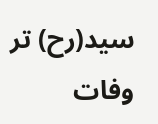سید(رح) تر وفات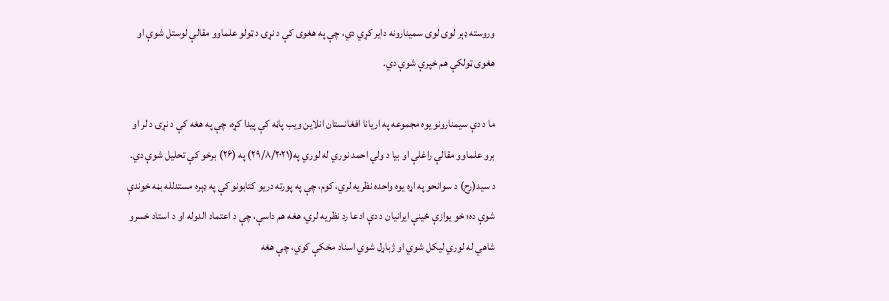وروسته ډېر لوی لوی سمینارونه دایر کړي دي، چې په هغوی کې د نړۍ د ټولو علماوو مقالې لوستل شوې او هغوی ټولکې هم خپرې شوې دي.

ما د دې سیمنارونو یوه مجموعه په اریانا افغانستان انلاین ویب پاڼه کې پیدا کړه، چې په هغه کې د نړۍ د لر او برو علماوو مقالې راغلې او بیا د ولي احمد نوري له لوري په(۲۹/۸/۲۰۲۱) په (۲۶) برخو کې تحلیل شوې دي. د سید(رح) د سوانحو په اړه یوه واحده نظریه لري، کوم، چې په پورته دریو کتابونو کې په ډېره مستدلله بڼه خوندې شوې ده؛ خو یوازې ځینې ایرانیان د دې ادعا رد نظریه لري، هغه هم داسې، چې د اعتماد الدوله او د استاد خسرو شاهي له لوري لیکل شوي او ژباړل شوي اسناد مخکې کوي، چې هغه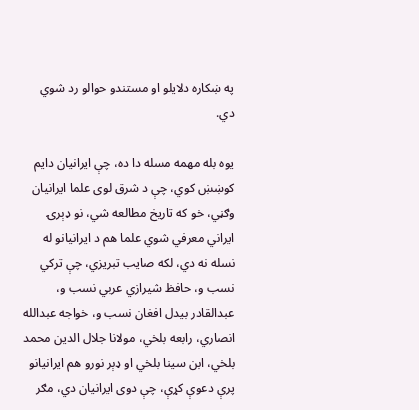په ښکاره دلایلو او مستندو حوالو رد شوي دي.

یوه بله مهمه مسله دا ده، چې ایرانیان دایم کوښښ کوي، چې د شرق لوی علما ایرانیان وګڼي، خو که تاریخ مطالعه شي، نو ډېرۍ ایراني معرفي شوي علما هم د ایرانیانو له نسله نه دي، لکه صایب تبریزي، چې ترکي نسب و، حافظ شیرازي عربي نسب و، عبدالقادر بیدل افغان نسب و، خواجه عبدالله انصاري، رابعه بلخي، مولانا جلال الدین محمد بلخي، ابن سینا بلخي او ډېر نورو هم ایرانیانو پرې دعوې کړې، چې دوی ایرانیان دي، مګر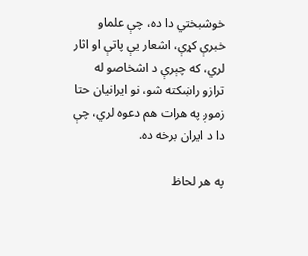خوشبختي دا ده، چې علماو خبرې کړې، اشعار یې پاتې او اثار لري، که چېرې د اشخاصو له ترازو راښکته شو، نو ایرانیان حتا زموږ په هرات هم دعوه لري، چې دا د ایران برخه ده.

په هر لحاظ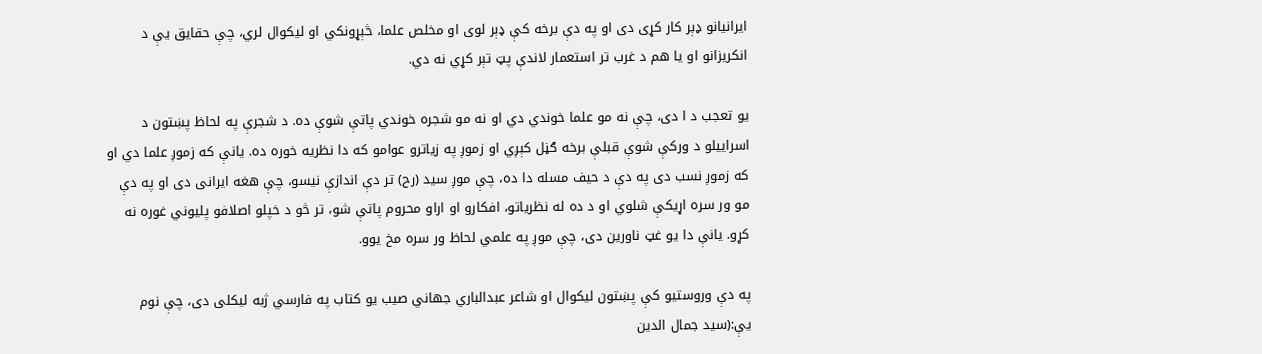ایرانیانو ډېر کار کړی دی او په دې برخه کې ډېر لوی او مخلص علما، څېړونکي او لیکوال لري، چې حقایق یې د انکریزانو او یا هم د غرب تر استعمار لاندې پټ تېر کړي نه دي.

یو تعجب د ا دی، چې نه مو علما خوندي دي او نه مو شجره خوندي پاتې شوې ده. د شجرې په لحاظ پښتون د اسراییلو د ورکې شوې قبلې برخه ګڼل کېږي او زموږ په زیاترو عوامو که دا نظریه خوره ده. یانې که زموږ علما دي او که زموږ نسب دی په دې د حیف مسله دا ده، چې موږ سید (رح) تر دې اندازې نیسو، چې هغه ایرانی دی او په دې مو ور سره اړیکې شلوي او د ده له نظریاتو، افکارو او اراو محروم پاتې شو، تر څو د خپلو اصلافو پلیوني غوره نه کړو. یانې دا یو غټ ناورین دی، چې موږ په علمي لحاظ ور سره مخ یوو.

په دې وروستیو کې پښتون لیکوال او شاعر عبدالباري جهاني صیب یو کتاب په فارسي ژبه لیکلی دی، چې نوم یې:(سید جمال الدین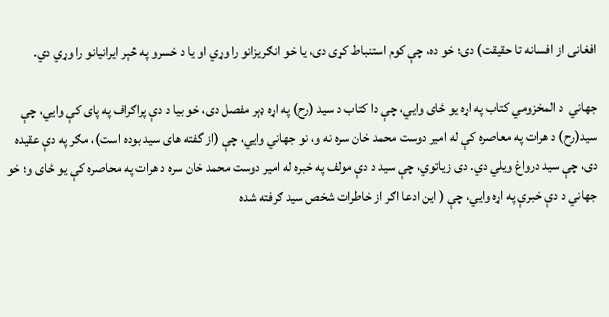افغانی از افسانه تا حقیقت) دی؛ خو ده، چې کوم استنباط کړی دی، یا خو انګریزانو را وړي او یا د خسرو په څېر ایرانیانو را وړي دي.

جهاني  د المخزومي کتاب په اړه یو ځای وایي، چې دا کتاب د سید (رح) په اړه ډېر مفصل دی، خو بیا د دې پراګراف په پای کې وایي، چې سید(رح) د هرات په معاصره کې له امیر دوست محمد خان سره نه و، نو جهاني وايي، چې (از گفته های سید بوده است)، مګر په دې عقیده دی، چې سید درواغ ویلي دي. دی زیاتوي، چې سید د دې مولف په خبره له امیر دوست محمد خان سره د هرات په محاصره کې یو ځای و؛ خو جهاني د دې خبرې په اړه وایي، چې ( این ادعا اګر از خاطرات شخص سید ګرفته شده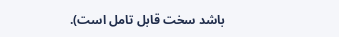باشد سخت قابل تامل است).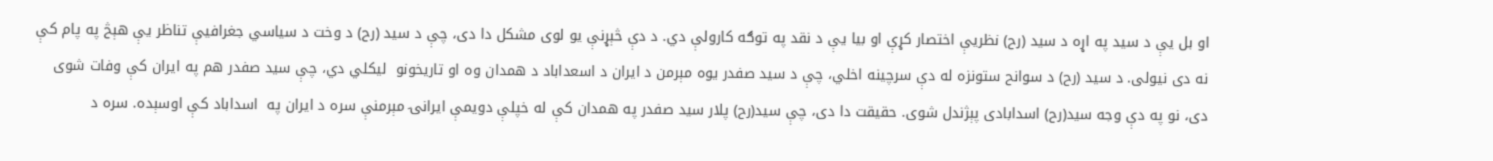او بل یې د سید په اړه د سید (رح) نظریې اختصار کړې او بیا یې د نقد په توګه کارولې دي. د دې څېړنې یو لوی مشکل دا دی، چې د سید (رح) د وخت د سیاسي جغرافیې تناظر یې هېڅ په پام کې نه دی نیولی. د سید (رح) د سوانح ستونزه له دې سرچینه اخلي، چې د سید صفدر یوه مېرمن د ایران د اسعداباد د همدان وه او تاریخونو  لیکلي دي، چې سید صفدر هم په ایران کې وفات شوی دی، نو په دې وجه سید(رح) اسدابادی پېژندل شوی. حقیقت دا دی، چې سید(رح) پلار سید صفدر په همدان کې له خپلې دویمې ایرانۍ مېرمنې سره د ایران په  اسداباد کې اوسېده. سره د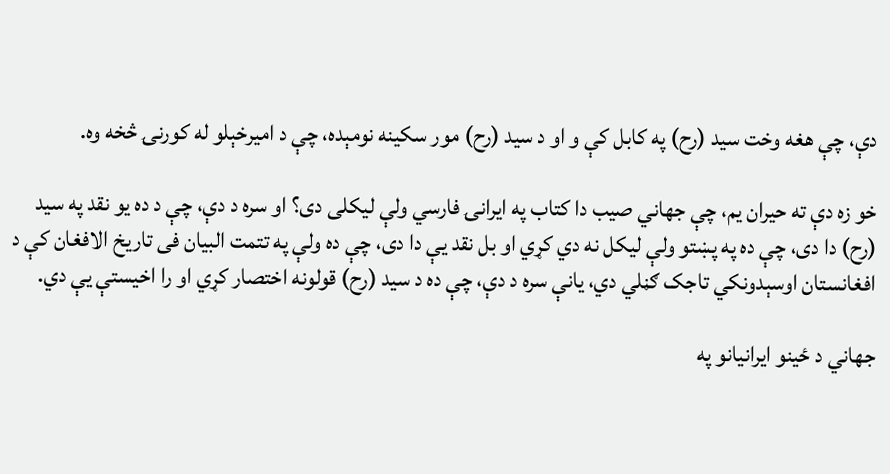دې، چې هغه وخت سید (رح) په کابل کې و او د سید (رح) مور سکینه نومېده، چې د امیرخېلو له کورنۍ څخه وه.

خو زه دې ته حیران یم، چې جهاني صیب دا کتاب په ایرانۍ فارسي ولې لیکلی دی؟ او سره د دې، چې د ده یو نقد په سید (رح) دا دی، چې ده په پښتو ولې لیکل نه دي کړي او بل نقد یې دا دی، چې ده ولې په تتمت البیان فی تاریخ الافغان کې د افغانستان اوسېدونکي تاجک ګڼلي دي، یانې سره د دې، چې ده د سید (رح) قولونه اختصار کړي او را اخیستې یې دي.

جهاني د ځینو ایرانیانو په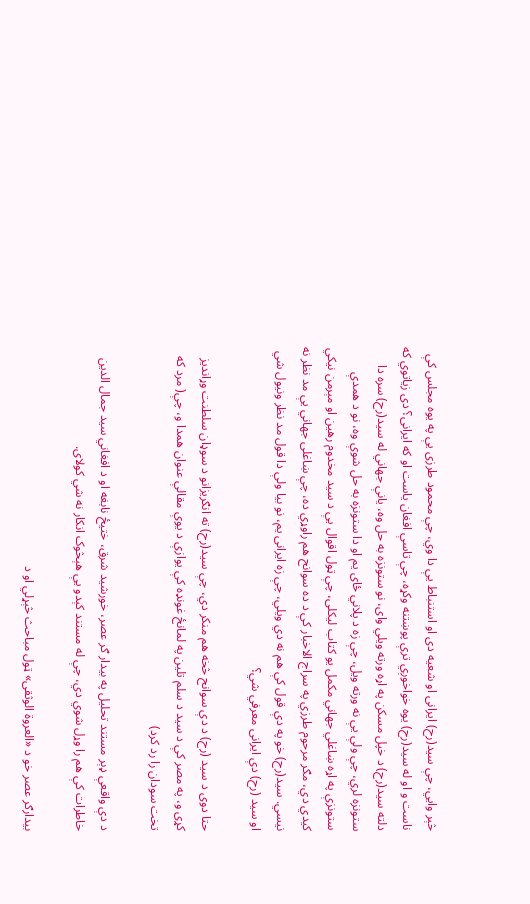څېر وایي، چې سید(رح) ایرانی او شعیه دی او استنباط یې دا وي، چې محمود طرزی یې په یوه مجلس کې ناست و او له سید(رح) یوه خواخوږي ترې پوښتنه وکړه، چې تاسې افغان یاست او که ایرانی؟ دی زیاتوي که دلته سید(رح) د خپل مسکن په اړه ورته ویلي وای، نو ستونزه به حل وه، یانې جهاني له سید(رح) سره دا ستونزه لري، چې ولې یې نه ورته ویل، چې زه د پلاني ځای یم او دا ستونزه به حل شوې وه، نو د همدې ستونزې په اړه ښاغلي جهاني مکمل یو کتاب لیکلی، چې ټول اقوال یې د سید مخدوم رهین او مېرمن نیکي کيدي دي، مګر مرحوم طرزي په سراج الاخبار کې د ده سوانح هم راوړي ده، چې ښاغلی جهاني یې مد نظر نه نیسي. سید(رح) خو په دې قول کې هم نه دي ویلي، چې زه ایرانی یم، نو بیا ولې دا قول مد نظر ونیول شي او سید (رح) دې ایرانی معرفي شي؟

حتا دوی د سید (رح) د دې سوانح څخه هم منکر دي، چې سید(رح) ته انګریزانو د سوډان سلطنت وړاندیز کړی و، په مصر کې د سید د سلم تلین په لمانځ غونډه کې یوازې د یوې مقالې عنوان همدا و، چې( مرد که تخت سودان را رد کرد)

د دې واقعې ډېر مستند تحلیل په بیدار ګر عصر، خورشید شرق، ختیځ نابغه او د افغاني سید جمال الدین خاطرات کې هم را وړل شوي دي، چې له مستند کېدو یې هېڅوک انکار نه شي کولای.

بیدارګر عصر خو د «العروة الوثقى» ټول مباحث څېړلي او د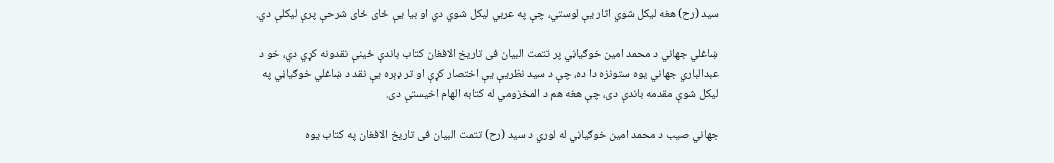سید (رح) هغه لیکل شوي اثار یې لوستي، چې په عربي لیکل شوي دي او بیا یې ځای ځای شرحې پرې لیکلې دي.

ښاغلي جهاني د محمد امین خوګیاڼي پر تتمت البیان فی تاریخ الافغان کتاب باندې ځینې نقدونه کړي دي، خو د عبدالباري جهاني یوه ستونزه دا ده، چې د سید نظریې یې اختصار کړې او تر ډېره یې نقد د ښاغلي خوګیاڼي په لیکل شوې مقدمه باندې دی، چې هغه هم د المخزومي له کتابه الهام اخیستې دی.

جهاني صیب د محمد امین خوګیاڼي له لوري د سید (رح) تتمت البیان فی تاریخ الافغان په کتاب یوه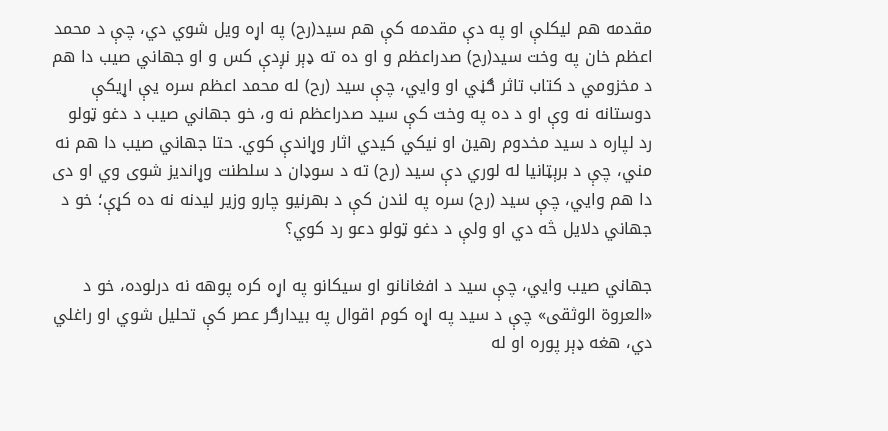مقدمه هم لیکلې او په دې مقدمه کې هم سید(رح) په اړه ویل شوي دي، چې د محمد اعظم خان په وخت سید(رح) صدراعظم و او ده ته ډېر نږدې کس و او جهاني صیب دا هم د مخزومي د کتاب تاثر ګڼي او وایي، چې سید (رح) له محمد اعظم سره یې اړیکې دوستانه نه وې او د ده په وخت کې سید صدراعظم نه و، خو جهاني صیب د دغو ټولو رد لپاره د سید مخدوم رهین او نیکي کیدي اثار وړاندې کوي. حتا جهاني صیب دا هم نه مني، چې د برېټانیا له لوري دې سید (رح) ته د سوډان د سلطنت وړاندیز شوی وي او دی دا هم وایي، چې سید (رح) سره په لندن کې د بهرنیو چارو وزیر لیدنه نه ده کړې؛ خو د جهاني دلایل څه دي او ولې د دغو ټولو دعو رد کوي؟

جهاني صیب وایي، چې سید د افغانانو او سیکانو په اړه کره پوهه نه درلوده، خو د «العروة الوثقى» چې د سید په اړه کوم اقوال په بیدارګر عصر کې تحلیل شوي او راغلي دي، هغه ډېر پوره او له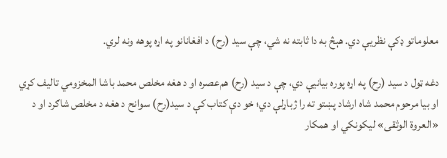معلوماتو ډکې نظریې دي. هېڅ به دا ثابته نه شي، چې سید (رح) د افغانانو په اړه پوهه ونه لري.

دغه ټول د سید (رح) په اړه پوره بیانیې دي، چې د سید (رح) هم‌عصره او د هغه مخلص محمد باشا المخزومي تالیف کړي او بیا مرحوم محمد شاه ارشاد پښتو ته را ژباړلې دي؛ خو دې کتاب کې د سید(رح) سوانح د هغه د مخلص شاګرد او د «العروة الوثقى» لیکونکي او همکار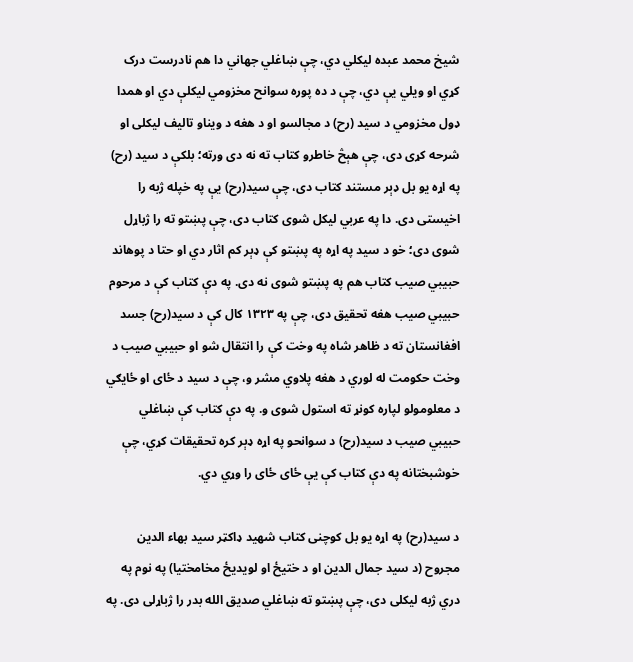شیخ محمد عبده لیکلي دي، چې ښاغلي جهاني دا هم نادرست درک کړي او ویلي یې دي، چې د ده پوره سوانح مخزومي لیکلې دي او همدا ډول مخزومي د سید (رح) د مجالسو او د هغه د ویناو تالیف لیکلی او شرحه کړی دی، چې هېڅ خاطرو کتاب ته نه دی ورته؛ بلکې د سید (رح) په اړه یو بل ډېر مستند کتاب دی، چې سید(رح) یې په خپله ژبه را اخیستی دی. دا په عربي لیکل شوی کتاب دی، چې پښتو ته را ژباړل شوی دی؛ خو د سید په اړه په پښتو کې ډېر کم اثار دي او حتا د پوهاند حبیبي صیب کتاب هم په پښتو شوی نه دی. په دې کتاب کې د مرحوم حبیبي صیب هغه تحقیق دی، چې په ۱۳۲۳ کال کې د سید(رح) جسد افغانستان ته د ظاهر شاه په وخت کې را انتقال شو او حبیبي صیب د وخت حکومت له لوري د هغه پلاوي مشر و، چې د سید د ځای او ځایګي د معلومولو لپاره کونړ ته استول شوی و. په دې کتاب کې ښاغلي حبیبي صیب د سید(رح) د سوانحو په اړه ډېر کره تحقیقات کړي، چې خوشبختانه په دې کتاب کې یې ځای ځای را وړي دي.

د سید(رح) په اړه یو بل کوچنی کتاب شهيد ډاکټر سید بهاء الدین مجروح (د سید جمال الدین او د ختیځ او لویدیځ مخامختیا) په نوم په دري ژبه لیکلی دی، چې پښتو ته ښاغلي صدیق الله بدر را ژباړلی دی. په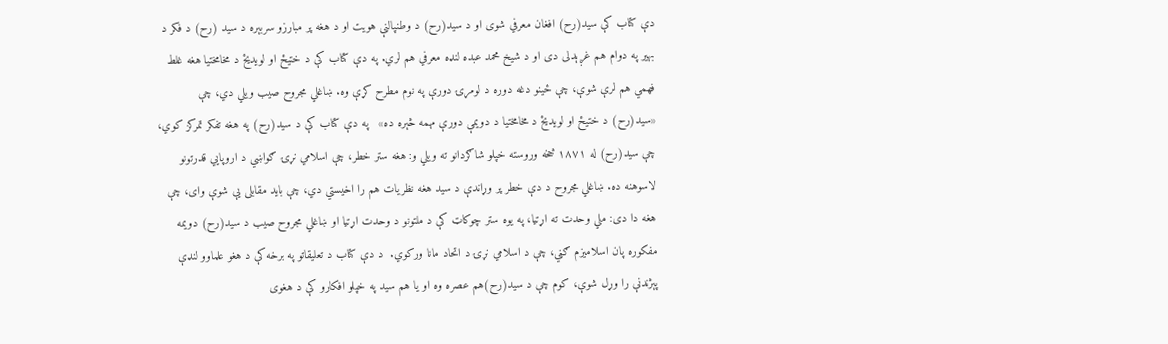دې کتاب کې سید(رح) افغان معرفي شوی او د سید(رح) د وطنپالنې هویت او د هغه پر مبارزو سربېره د سید (رح) د فکر د بهیر په دوام هم غږېدلی دی او د شیخ محمد عبده لنډه معرفي هم لري. په دې کتاب کې د ختیځ او لویدیځ د مخامختیا هغه غلط فهمي هم لرې شوې، چې ځینو دغه دوره د لومړۍ دورې په نوم مطرح کړې وه. ښاغلي مجروح صیب ویلي دي، چې «سید(رح) د ختیځ او لویدیځ د مخامختیا د دویمې دورې مهمه څېره ده»   په دې کتاب کې د سید(رح) په هغه تفکر تمرکز کوي، چې سید(رح) له ۱۸۷۱ څخه وروسته خپلو شاګردانو ته ویلي و: هغه ستر خطر، چې اسلامي نړۍ ګواښي د اروپایي قدرتونو لاسوهنه ده. ښاغلي مجروح د دې خطر پر وړاندې د سید هغه نظریات هم را اخیستي دي، چې باید مقابلی یې شوې وای، چې هغه دا دی: ملي وحدت ته اړتیا، په یوه ستر چوکاټ کې د ملتونو د وحدت اړتیا او ښاغلي مجروح صیب د سید(رح) دویمه مفکوره پان اسلامیزم ګڼي، چې د اسلامي نړۍ د اتحاد مانا ورکوي.  د دې کتاب د تعلیقاتو په برخه کې د هغو علماوو لنډې پېژندنې را وړل شوې، کوم چې د سید(رح)هم عصره وه او یا هم سید په خپلو افکارو کې د هغوی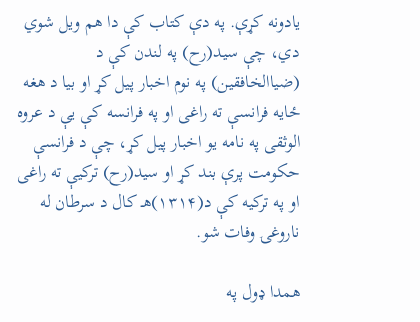یادونه کړې. په دې کتاب کې دا هم ویل شوي دي، چې سید(رح) په لندن کې د (ضیاالخافقین) په نوم اخبار پیل کړ او بیا د هغه ځایه فرانسې ته راغی او په فرانسه کې یې د عروه الوثقی په نامه یو اخبار پیل کړ، چې د فرانسې حکومت پرې بند کړ او سید(رح) ترکیې ته راغی او په ترکیه کې د(۱۳۱۴)هـ کال د سرطان له ناروغۍ وفات شو.

همدا ډول په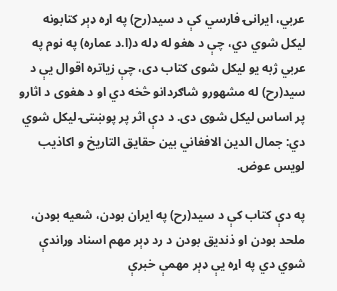عربي، ایرانۍ فارسي کې د سید(رح) په اړه ډېر کتابونه لیکل شوي دي، چې د هغو له ډله د(ا.د عماره) په نوم په عربي ژبه یو لیکل شوی کتاب دی، چې زیاتره اقوال یې د سید(رح) له مشهورو شاګردانو څخه دي او د هغوی د اثارو پر اساس لیکل شوی دی. د دې اثر پر پوښتۍ لیکل شوي دي: جمال الدین الافغاني بین حقایق التاریخ و اکاذیب لویس عوض.

په دې کتاب کې د سید(رح) په ایران بودن، شعیه بودن، ملحد بودن او ذندیق بودن د رد ډېر مهم اسناد وړاندې شوي دي په اړه یې ډېر مهمې خبرې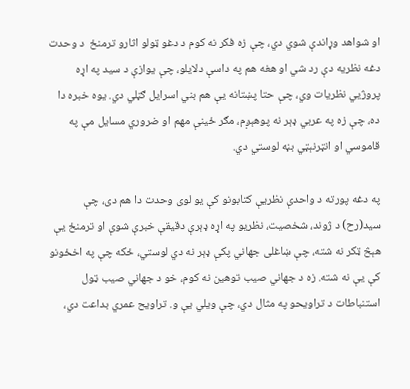او شواهد وړاندې شوي دي، چې زه فکر نه کوم د دغو ټولو اثارو ترمنځ  د وحدت دغه نظریه دې رد شي او هغه هم په داسې دلایلو، چې یوازې د سید په اړه پروژیي نظریات وي، چې حتا پښتانه یې هم بني اسرایل ګڼلي دي. یوه خبره دا ده، چې زه په عربي ډېر نه پوهېږم، مګر ځینې مهم او ضروري مسایل مې په قاموسي او انټرنېټي بڼه لوستي دي.

په دغه پورته د واحدې نظریې کتابونو کې یو لوی وحدت دا هم دی، چې سید(رح) د ژوند، شخصیت، نظریو په اړه ډېرې دقیقې خبرې شوې او ترمنځ یې هېڅ ټکر نه شته، چې ښاغلی جهاني پکې ډېر نه دي لوستي، ځکه چې په اخځونو کې یې نه شته. زه د جهاني صیب توهین نه کوم، خو د جهاني صیب ټول استنباطات د تراویحو په مثال دي، چې ویلي یې و. تراویح عمري بداعت دي،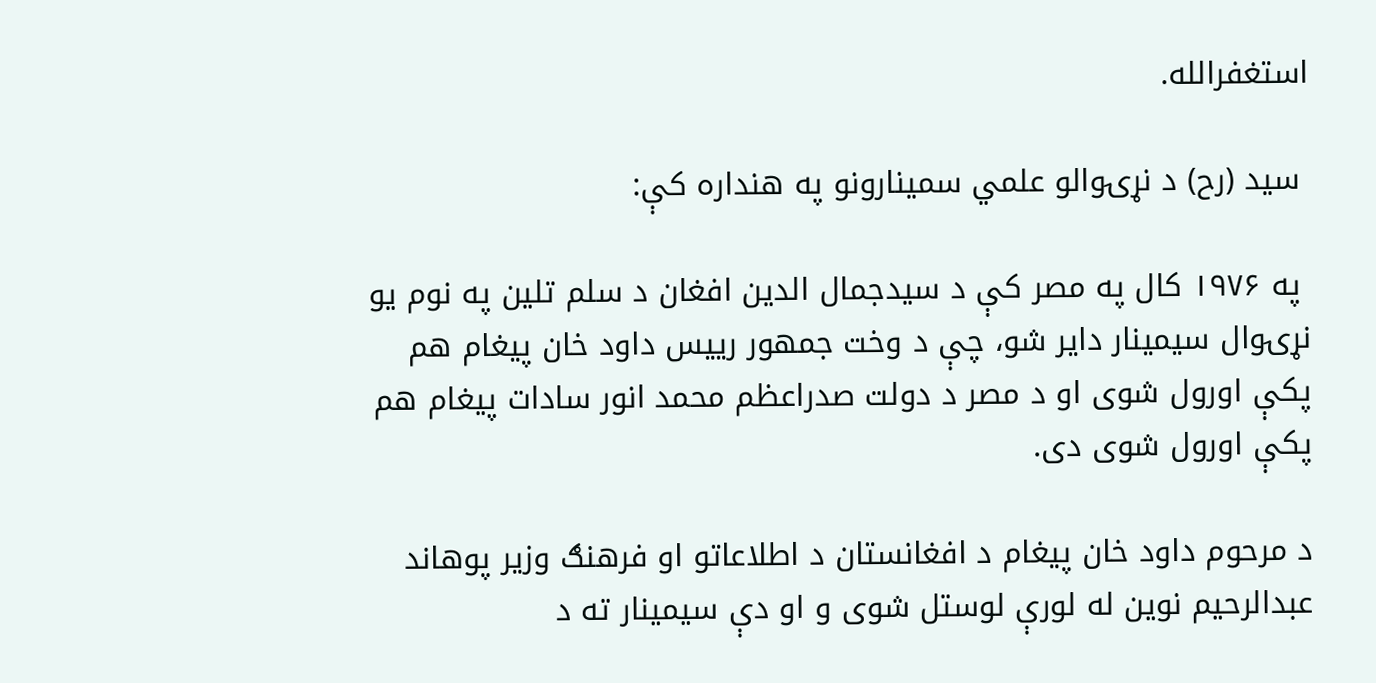استغفرالله.

 سید (رح) د نړۍوالو علمي سمینارونو په هنداره کې:

 په ۱۹۷۶ کال په مصر کې د سیدجمال الدین افغان د سلم تلین په نوم یو نړۍوال سیمینار دایر شو، چې د وخت جمهور رییس داود خان پیغام هم پکې اورول شوی او د مصر د دولت صدراعظم محمد انور سادات پیغام هم پکې اورول شوی دی.

د مرحوم داود خان پیغام د افغانستان د اطلاعاتو او فرهنګ وزیر پوهاند عبدالرحیم نوین له لورې لوستل شوی و او دې سیمینار ته د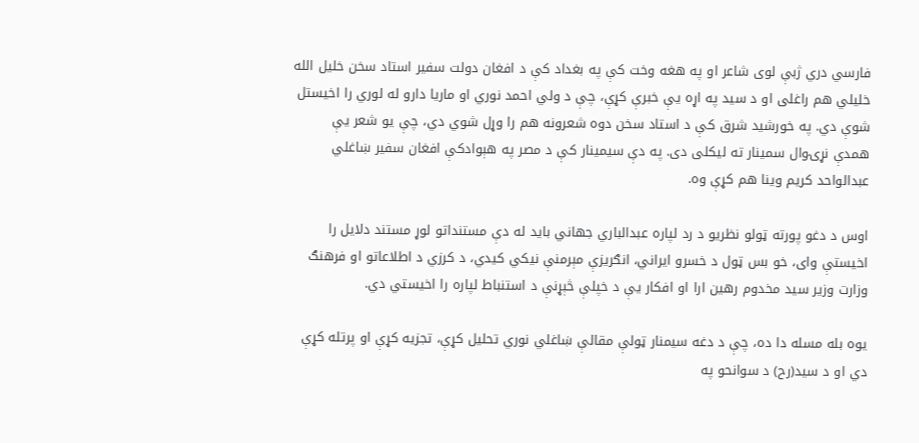فارسي دري ژبې لوی شاعر او په هغه وخت کې په بغداد کې د افغان دولت سفیر استاد سخن خلیل الله خلیلي هم راغلی او د سید په اړه یې خبرې کړې، چې د ولي احمد نوري او ماریا دارو له لوري را اخیستل شوې دي. په خورشید شرق کې د استاد سخن دوه شعرونه هم را وړل شوي دي، چې یو شعر یې همدې نړۍوال سمینار ته لیکلی دی. په دې سیمینار کې د مصر په هېوادکې افغان سفیر ښاغلي  عبدالواحد کریم وینا هم کړې وه.

اوس د دغو پورته ټولو نظریو د رد لپاره عبدالباري جهاني باید له دې مستنداتو لوړ مستند دلایل را اخیستې وای، خو بس ټول د خسرو ایراني، انګریزې مېرمنې نیکي کیدي، د کرزي د اطلاعاتو او فرهنګ وزارت وزیر سید مخدوم رهین ارا او افکار یې د خپلې څېړنې د استنباط لپاره را اخیستي دي.

یوه بله مسله دا ده، چې د دغه سیمنار ټولې مقالې ښاغلي نوري تحلیل کړې، تجزیه کړې او پرتله کړې دي او د سید(رح) د سوانحو په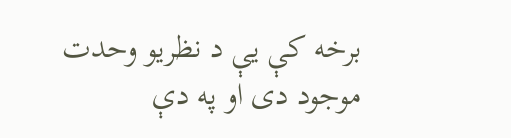برخه کې یې د نظریو وحدت موجود دی او په دې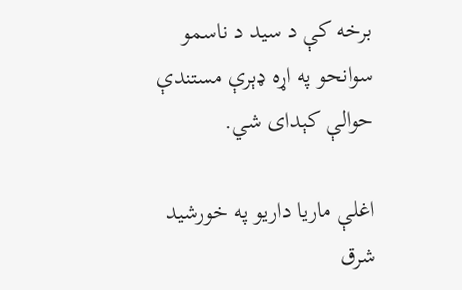برخه کې د سید د ناسمو سوانحو په اړه ډېرې مستندې حوالې کېدای شي.

اغلې ماریا داریو په خورشید شرق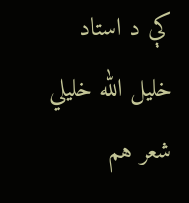کې د استاد خلیل الله خلیلي شعر هم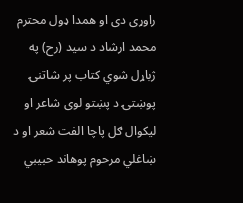راوړی دی او همدا ډول محترم محمد ارشاد د سید (رح) په ژباړل شوي کتاب پر شاتنۍ پوښتۍ د پښتو لوی شاعر او لیکوال ګل پاچا الفت شعر او د ښاغلي مرحوم پوهاند حبیبي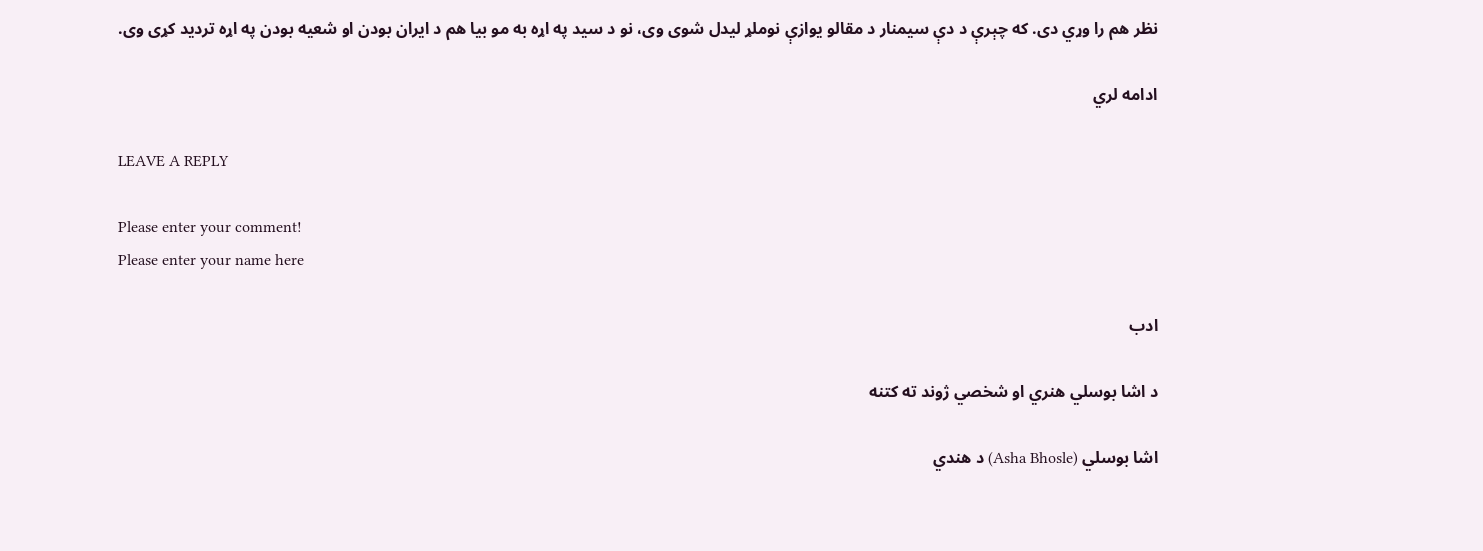نظر هم را وړي دی. که چېرې د دې سیمنار د مقالو یوازې نوملړ لیدل شوی وی، نو د سید په اړه به مو بیا هم د ایران بودن او شعیه بودن په اړه تردید کړی وی.

ادامه لري

LEAVE A REPLY

Please enter your comment!
Please enter your name here

ادب

د اشا بوسلي هنري او شخصي ژوند ته کتنه

اشا بوسلي (Asha Bhosle) د هندي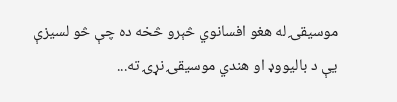موسیقۍ له هغو افسانوي څېرو څخه ده چې څو لسیزې یې د بالیووډ او هندي موسیقۍ نړۍ ته...